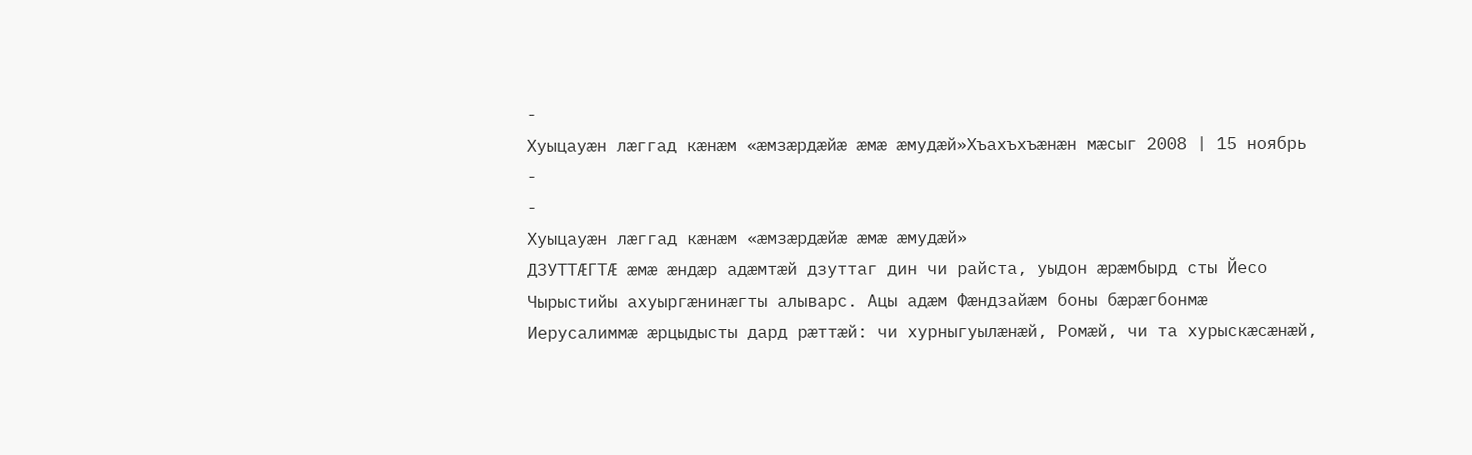-
Хуыцауӕн лӕггад кӕнӕм «ӕмзӕрдӕйӕ ӕмӕ ӕмудӕй»Хъахъхъӕнӕн мӕсыг 2008 | 15 ноябрь
-
-
Хуыцауӕн лӕггад кӕнӕм «ӕмзӕрдӕйӕ ӕмӕ ӕмудӕй»
ДЗУТТӔГТӔ ӕмӕ ӕндӕр адӕмтӕй дзуттаг дин чи райста, уыдон ӕрӕмбырд сты Йесо Чырыстийы ахуыргӕнинӕгты алыварс. Ацы адӕм Фӕндзайӕм боны бӕрӕгбонмӕ Иерусалиммӕ ӕрцыдысты дард рӕттӕй: чи хурныгуылӕнӕй, Ромӕй, чи та хурыскӕсӕнӕй,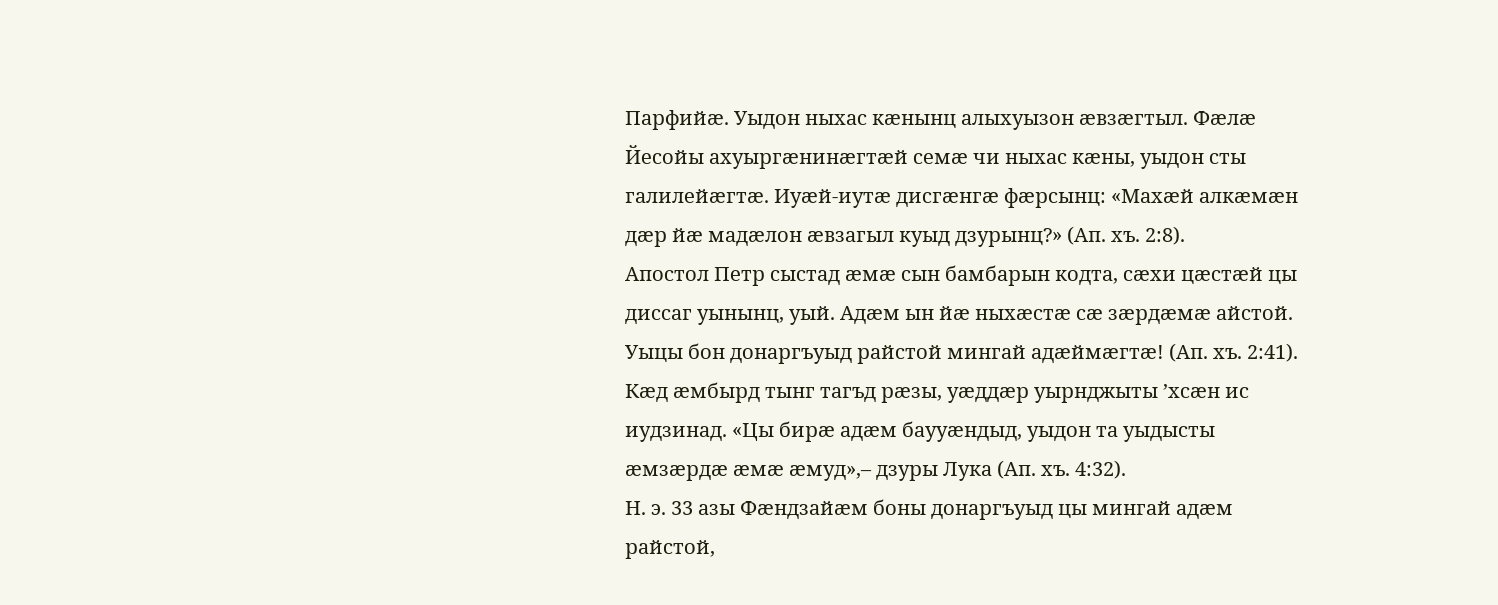Парфийӕ. Уыдон ныхас кӕнынц алыхуызон ӕвзӕгтыл. Фӕлӕ Йесойы ахуыргӕнинӕгтӕй семӕ чи ныхас кӕны, уыдон сты галилейӕгтӕ. Иуӕй-иутӕ дисгӕнгӕ фӕрсынц: «Махӕй алкӕмӕн дӕр йӕ мадӕлон ӕвзагыл куыд дзурынц?» (Ап. хъ. 2:8).
Апостол Петр сыстад ӕмӕ сын бамбарын кодта, сӕхи цӕстӕй цы диссаг уынынц, уый. Адӕм ын йӕ ныхӕстӕ сӕ зӕрдӕмӕ айстой. Уыцы бон донаргъуыд райстой мингай адӕймӕгтӕ! (Ап. хъ. 2:41). Кӕд ӕмбырд тынг тагъд рӕзы, уӕддӕр уырнджыты ’хсӕн ис иудзинад. «Цы бирӕ адӕм баууӕндыд, уыдон та уыдысты ӕмзӕрдӕ ӕмӕ ӕмуд»,– дзуры Лука (Ап. хъ. 4:32).
Н. э. 33 азы Фӕндзайӕм боны донаргъуыд цы мингай адӕм райстой,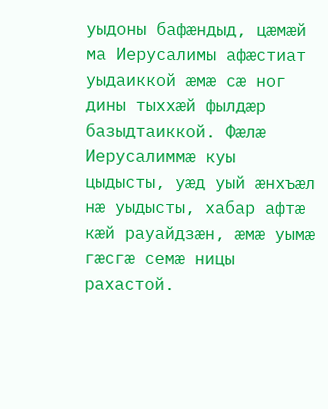уыдоны бафӕндыд, цӕмӕй ма Иерусалимы афӕстиат уыдаиккой ӕмӕ сӕ ног дины тыххӕй фылдӕр базыдтаиккой. Фӕлӕ Иерусалиммӕ куы цыдысты, уӕд уый ӕнхъӕл нӕ уыдысты, хабар афтӕ кӕй рауайдзӕн, ӕмӕ уымӕ гӕсгӕ семӕ ницы рахастой.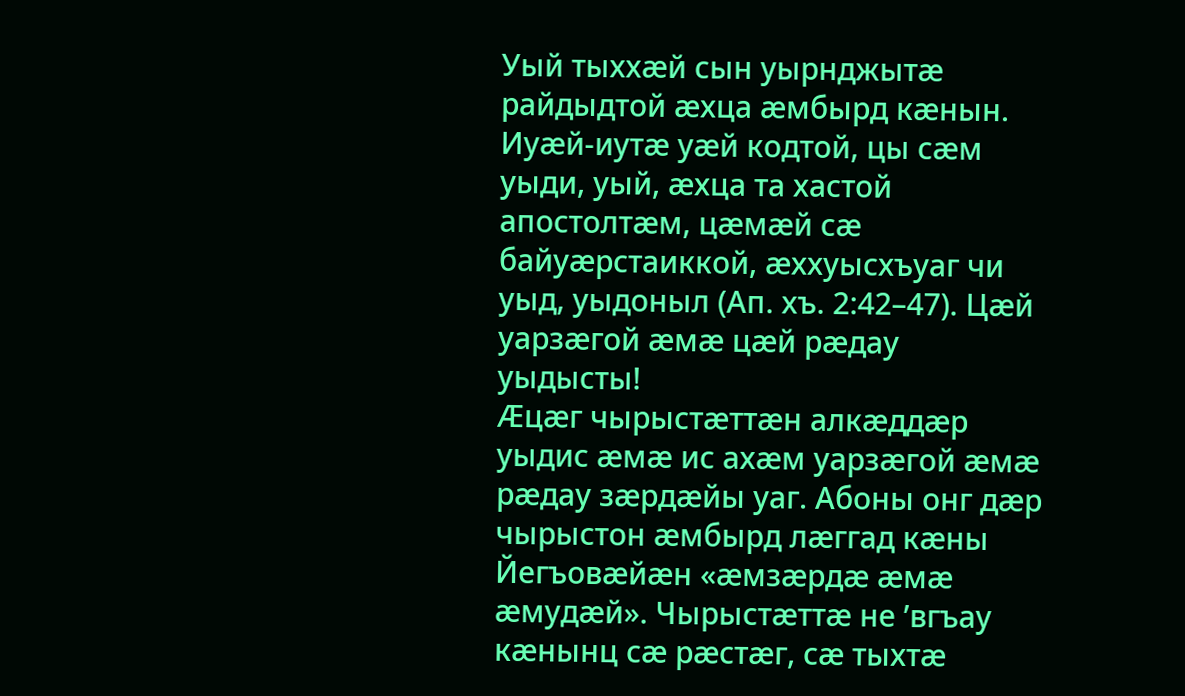Уый тыххӕй сын уырнджытӕ райдыдтой ӕхца ӕмбырд кӕнын. Иуӕй-иутӕ уӕй кодтой, цы сӕм уыди, уый, ӕхца та хастой апостолтӕм, цӕмӕй сӕ байуӕрстаиккой, ӕххуысхъуаг чи уыд, уыдоныл (Ап. хъ. 2:42–47). Цӕй уарзӕгой ӕмӕ цӕй рӕдау уыдысты!
Ӕцӕг чырыстӕттӕн алкӕддӕр уыдис ӕмӕ ис ахӕм уарзӕгой ӕмӕ рӕдау зӕрдӕйы уаг. Абоны онг дӕр чырыстон ӕмбырд лӕггад кӕны Йегъовӕйӕн «ӕмзӕрдӕ ӕмӕ ӕмудӕй». Чырыстӕттӕ не ’вгъау кӕнынц сӕ рӕстӕг, сӕ тыхтӕ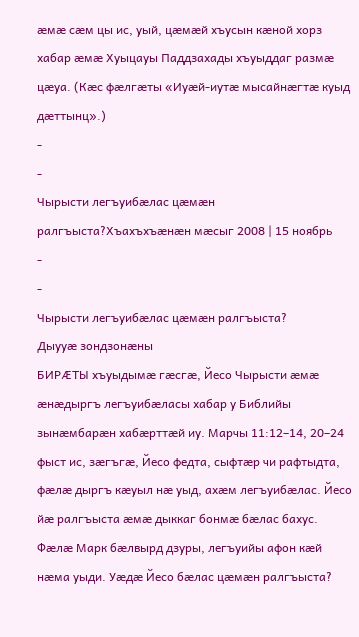ӕмӕ сӕм цы ис, уый, цӕмӕй хъусын кӕной хорз хабар ӕмӕ Хуыцауы Паддзахады хъуыддаг размӕ цӕуа. (Кӕс фӕлгӕты «Иуӕй-иутӕ мысайнӕгтӕ куыд дӕттынц».)
-
-
Чырысти легъуибӕлас цӕмӕн ралгъыста?Хъахъхъӕнӕн мӕсыг 2008 | 15 ноябрь
-
-
Чырысти легъуибӕлас цӕмӕн ралгъыста?
Дыууӕ зондзонӕны
БИРӔТЫ хъуыдымӕ гӕсгӕ, Йесо Чырысти ӕмӕ ӕнӕдыргъ легъуибӕласы хабар у Библийы зынӕмбарӕн хабӕрттӕй иу. Марчы 11:12–14, 20–24 фыст ис, зӕгъгӕ, Йесо федта, сыфтӕр чи рафтыдта, фӕлӕ дыргъ кӕуыл нӕ уыд, ахӕм легъуибӕлас. Йесо йӕ ралгъыста ӕмӕ дыккаг бонмӕ бӕлас бахус. Фӕлӕ Марк бӕлвырд дзуры, легъуийы афон кӕй нӕма уыди. Уӕдӕ Йесо бӕлас цӕмӕн ралгъыста?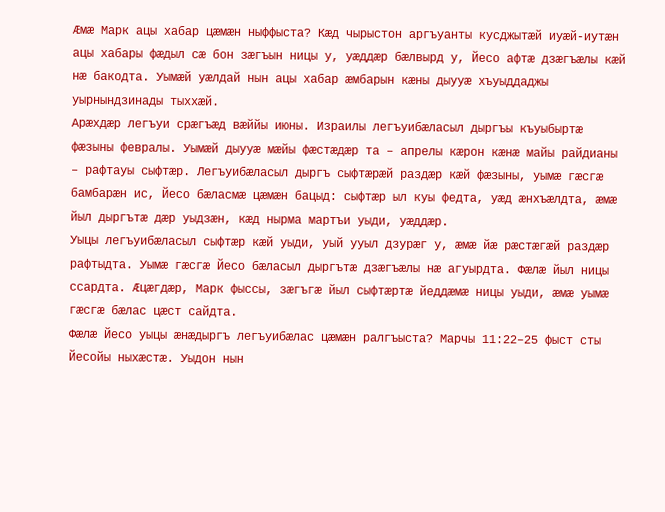Ӕмӕ Марк ацы хабар цӕмӕн ныффыста? Кӕд чырыстон аргъуанты кусджытӕй иуӕй-иутӕн ацы хабары фӕдыл сӕ бон зӕгъын ницы у, уӕддӕр бӕлвырд у, Йесо афтӕ дзӕгъӕлы кӕй нӕ бакодта. Уымӕй уӕлдай нын ацы хабар ӕмбарын кӕны дыууӕ хъуыддаджы уырнындзинады тыххӕй.
Арӕхдӕр легъуи срӕгъӕд вӕййы июны. Израилы легъуибӕласыл дыргъы къуыбыртӕ фӕзыны февралы. Уымӕй дыууӕ мӕйы фӕстӕдӕр та – апрелы кӕрон кӕнӕ майы райдианы – рафтауы сыфтӕр. Легъуибӕласыл дыргъ сыфтӕрӕй раздӕр кӕй фӕзыны, уымӕ гӕсгӕ бамбарӕн ис, Йесо бӕласмӕ цӕмӕн бацыд: сыфтӕр ыл куы федта, уӕд ӕнхъӕлдта, ӕмӕ йыл дыргътӕ дӕр уыдзӕн, кӕд нырма мартъи уыди, уӕддӕр.
Уыцы легъуибӕласыл сыфтӕр кӕй уыди, уый ууыл дзурӕг у, ӕмӕ йӕ рӕстӕгӕй раздӕр рафтыдта. Уымӕ гӕсгӕ Йесо бӕласыл дыргътӕ дзӕгъӕлы нӕ агуырдта. Фӕлӕ йыл ницы ссардта. Ӕцӕгдӕр, Марк фыссы, зӕгъгӕ йыл сыфтӕртӕ йеддӕмӕ ницы уыди, ӕмӕ уымӕ гӕсгӕ бӕлас цӕст сайдта.
Фӕлӕ Йесо уыцы ӕнӕдыргъ легъуибӕлас цӕмӕн ралгъыста? Марчы 11:22–25 фыст сты Йесойы ныхӕстӕ. Уыдон нын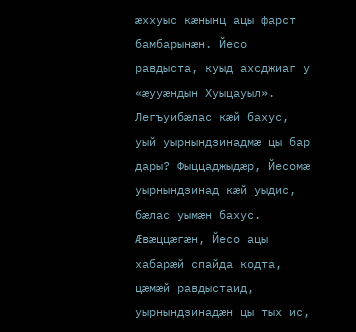ӕххуыс кӕнынц ацы фарст бамбарынӕн. Йесо равдыста, куыд ахсджиаг у «ӕууӕндын Хуыцауыл». Легъуибӕлас кӕй бахус, уый уырнындзинадмӕ цы бар дары? Фыццаджыдӕр, Йесомӕ уырнындзинад кӕй уыдис, бӕлас уымӕн бахус. Ӕвӕццӕгӕн, Йесо ацы хабарӕй спайда кодта, цӕмӕй равдыстаид, уырнындзинадӕн цы тых ис,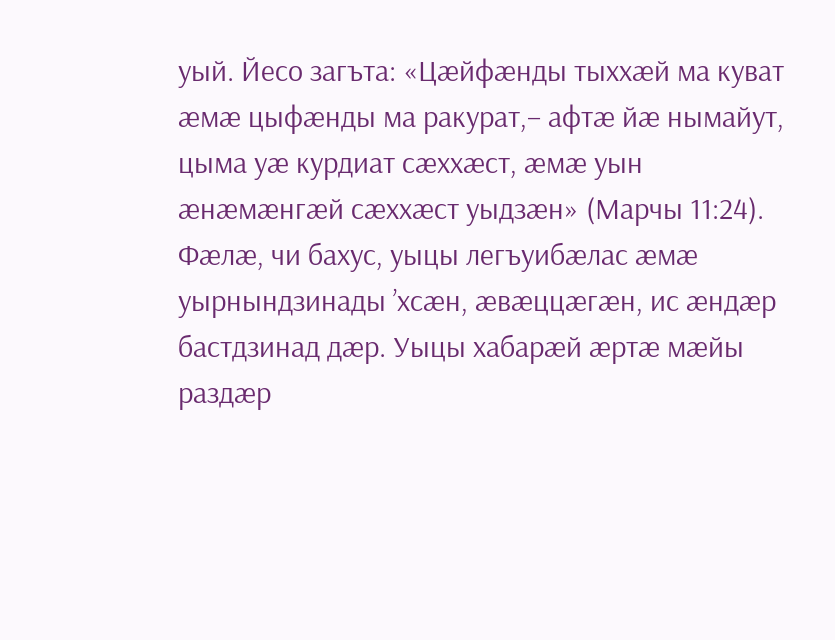уый. Йесо загъта: «Цӕйфӕнды тыххӕй ма куват ӕмӕ цыфӕнды ма ракурат,– афтӕ йӕ нымайут, цыма уӕ курдиат сӕххӕст, ӕмӕ уын ӕнӕмӕнгӕй сӕххӕст уыдзӕн» (Марчы 11:24).
Фӕлӕ, чи бахус, уыцы легъуибӕлас ӕмӕ уырнындзинады ’хсӕн, ӕвӕццӕгӕн, ис ӕндӕр бастдзинад дӕр. Уыцы хабарӕй ӕртӕ мӕйы раздӕр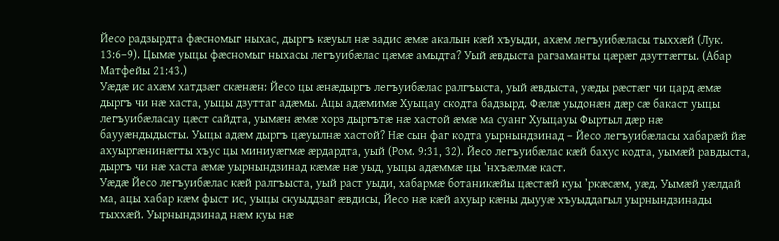Йесо радзырдта фӕсномыг ныхас, дыргъ кӕуыл нӕ задис ӕмӕ акалын кӕй хъуыди, ахӕм легъуибӕласы тыххӕй (Лук. 13:6–9). Цымӕ уыцы фӕсномыг ныхасы легъуибӕлас цӕмӕ амыдта? Уый ӕвдыста рагзаманты цӕрӕг дзуттӕгты. (Абар Матфейы 21:43.)
Уӕдӕ ис ахӕм хатдзӕг скӕнӕн: Йесо цы ӕнӕдыргъ легъуибӕлас ралгъыста, уый ӕвдыста, уӕды рӕстӕг чи цард ӕмӕ дыргъ чи нӕ хаста, уыцы дзуттаг адӕмы. Ацы адӕмимӕ Хуыцау скодта бадзырд. Фӕлӕ уыдонӕн дӕр сӕ бакаст уыцы легъуибӕласау цӕст сайдта, уымӕн ӕмӕ хорз дыргътӕ нӕ хастой ӕмӕ ма суанг Хуыцауы Фыртыл дӕр нӕ баууӕндыдысты. Уыцы адӕм дыргъ цӕуылнӕ хастой? Нӕ сын фаг кодта уырнындзинад – Йесо легъуибӕласы хабарӕй йӕ ахуыргӕнинӕгты хъус цы миниуӕгмӕ ӕрдардта, уый (Ром. 9:31, 32). Йесо легъуибӕлас кӕй бахус кодта, уымӕй равдыста, дыргъ чи нӕ хаста ӕмӕ уырнындзинад кӕмӕ нӕ уыд, уыцы адӕммӕ цы ’нхъӕлмӕ каст.
Уӕдӕ Йесо легъуибӕлас кӕй ралгъыста, уый раст уыди, хабармӕ ботаникӕйы цӕстӕй куы ’ркӕсӕм, уӕд. Уымӕй уӕлдай ма, ацы хабар кӕм фыст ис, уыцы скуыддзаг ӕвдисы, Йесо нӕ кӕй ахуыр кӕны дыууӕ хъуыддагыл уырнындзинады тыххӕй. Уырнындзинад нӕм куы нӕ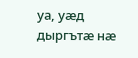уа, уӕд дыргътӕ нӕ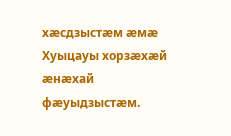хӕсдзыстӕм ӕмӕ Хуыцауы хорзӕхӕй ӕнӕхай фӕуыдзыстӕм.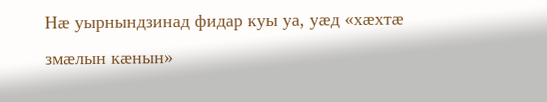Нӕ уырнындзинад фидар куы уа, уӕд «хӕхтӕ змӕлын кӕнын»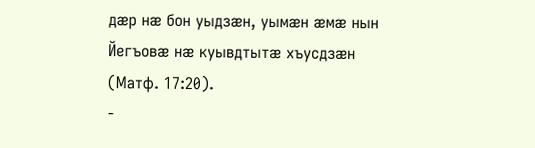дӕр нӕ бон уыдзӕн, уымӕн ӕмӕ нын Йегъовӕ нӕ куывдтытӕ хъусдзӕн (Матф. 17:20).
-